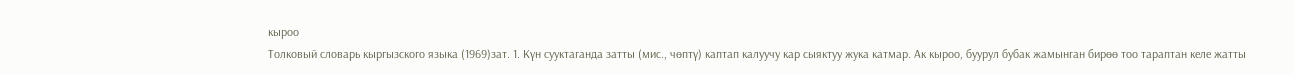кыроо
Толковый словарь кыргызского языка (1969)зат. 1. Күн сууктаганда затты (мис., чөптү) каптап калуучу кар сыяктуу жука катмар. Ак кыроо, буурул бубак жамынган бирөө тоо тараптан келе жатты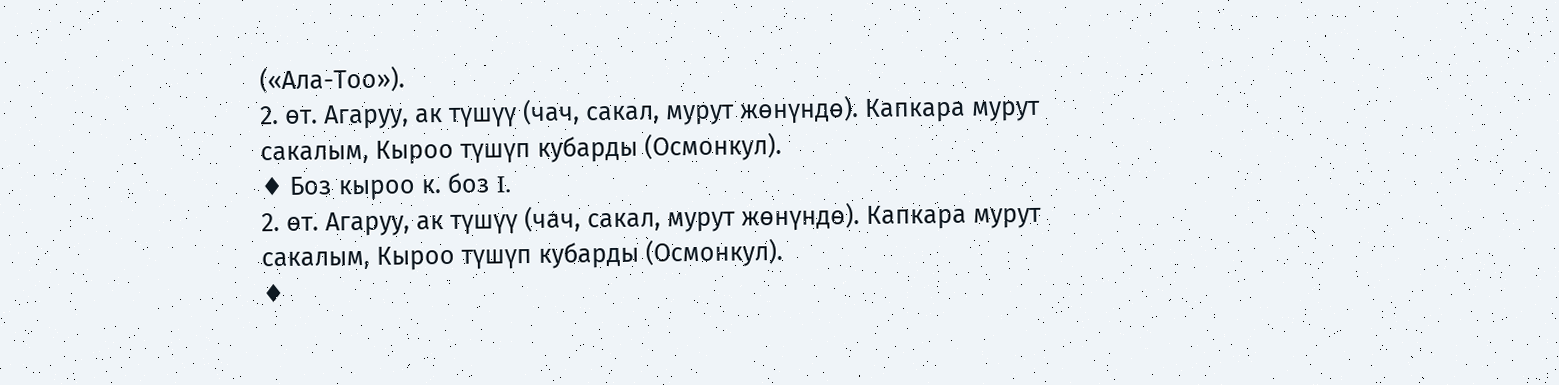(«Ала-Тоо»).
2. өт. Агаруу, ак түшүү (чач, сакал, мурут жөнүндө). Капкара мурут сакалым, Кыроо түшүп кубарды (Осмонкул).
♦ Боз кыроо к. боз I.
2. өт. Агаруу, ак түшүү (чач, сакал, мурут жөнүндө). Капкара мурут сакалым, Кыроо түшүп кубарды (Осмонкул).
♦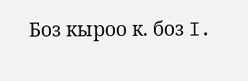Боз кыроо к. боз I.